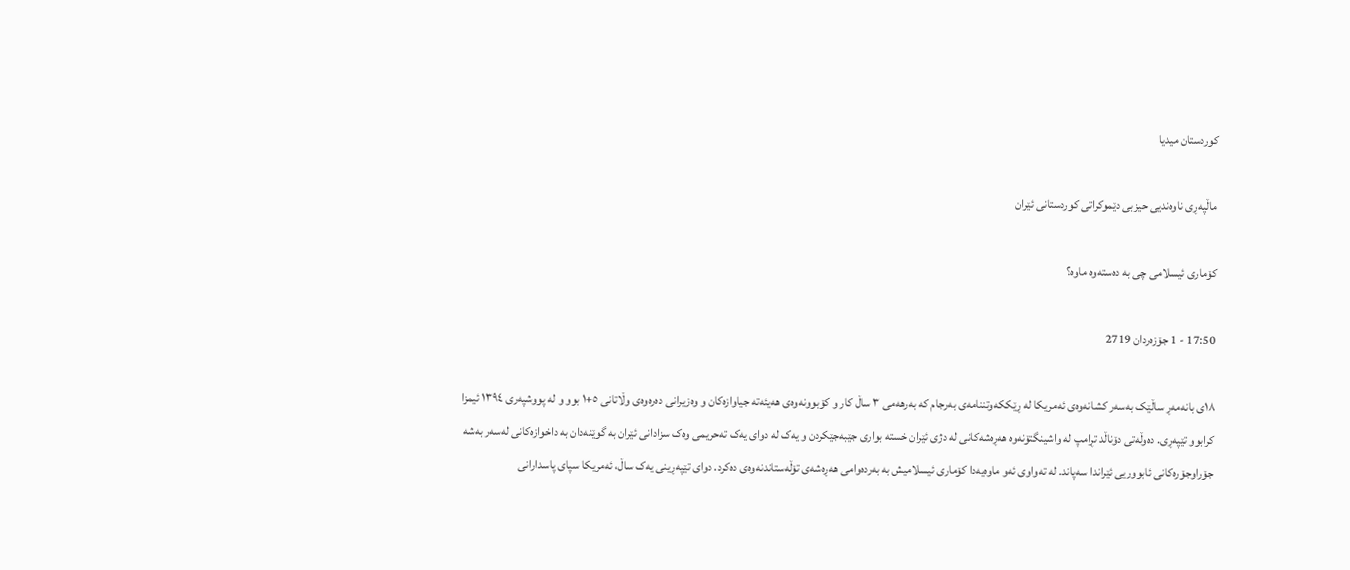کوردستان میدیا

ماڵپەڕی ناوەندیی حیزبی دێموکراتی کوردستانی ئێران

کۆماری ئیسلامی چی بە دەستەوە ماوە؟

17:50 - 1 جۆزەردان 2719

١٨ی بانەمەڕ ساڵێک بەسەر کشانەوەی ئەمریکا لە ڕێککەوتننامەی بەرجام کە بەرهەمی ٣ ساڵ کار و کۆبوونەوەی هەیئەتە جیاوازەکان و وەزیرانی دەرەوەی وڵاتانی ٥+١ بوو و لە پووشپەری ١٣٩٤ ئیمزا کرابوو تێپەڕی. دەوڵەتی دۆناڵد تڕامپ لە واشینگتۆنەوە هەڕەشەکانی لە دژی ئێران خستە بواری جێبەجێکردن و یەک لە دوای یەک تەحریمی وەک سزادانی ئێران بە گوێنەدان بە داخوازەکانی لەسەر بەشە جۆراوجۆرەکانی ئابووریی ئێراندا سەپاند. لە تەواوی ئەو ماوەیەدا کۆماری ئیسلامیش بە بەردەوامی هەڕەشەی تۆڵەستاندنەوەی دەکرد. دوای تێپەڕینی یەک ساڵ، ئەمریکا سپای پاسدارانی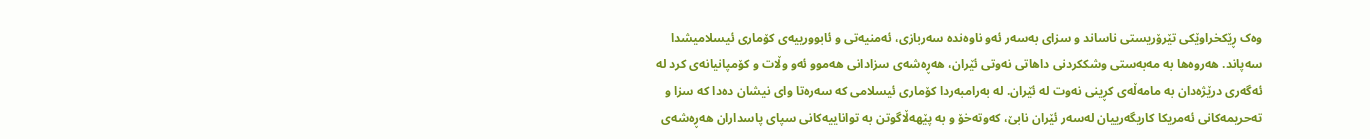وەک ڕێکخراوێکی تێرۆریستی ناساند و سزای بەسەر ئەو ناوەندە سەربازی، ئەمنیەتی و ئابوورییەی کۆماری ئیسلامیشدا سەپاند. هەروەها بە مەبەستی وشککردنی داهاتی نەوتی ئێران، هەڕەشەی سزادانی هەموو ئەو وڵات و کۆمپانیانەی کرد لە ئەگەری درێژەدان بە مامەڵەی کڕینی نەوت لە ئێران. لە بەرامبەردا کۆماری ئیسلامی کە سەرەتا وای نیشان دەدا کە سزا و تەحریمەکانی ئەمریکا کاریگەرییان لەسەر ئێران نابێ، کەوتەخۆ و بە پێهەڵاگوتن بە تواناییەکانی سپای پاسداران هەڕەشەی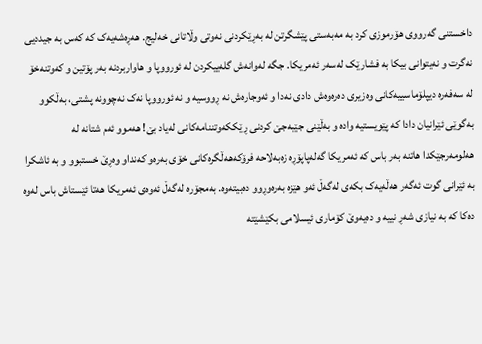داخستنی گەرووی هۆرموزی کرد بە مەبەستی پێشگرتن لە بەڕێکردنی نەوتی وڵاتانی خەلیج. هەڕەشەیەک کە کەس بە جیددیی نەگرت و نەیتوانی بیکا بە فشارێک لەسەر ئەمریکا. جگە لەوانەش گلەییکردن لە ئورووپا و هاواربردنە بەر پۆتین و کەوتنەخۆ لە سەفەرە دیپلۆماسییەکانی وەزیری دەرەوەش دادی نەدا و ئەوجارەش نە ڕووسیە و نە ئورووپا نەک نەچوونە پشتی، بەڵکوو بەگوێی ئێرانیان دادا کە پێویستیە وادە و بەڵێنی جێبەجێ کردنی ڕێککەوتننامەکانی لەیاد بێ! هەموو ئەم شتانە لە هەلومەرجێکدا هاتنە بەر باس کە ئەمریکا گەلەپاپۆڕە زەبەلاحە فرۆکەهەڵگرەکانی خۆی بەرەو کەنداو وەڕێ خستبوو و بە ئاشکرا بە ئێرانی گوت ئەگەر هەڵەیەک بکەی لەگەڵ ئەو هێزە بەرەوڕوو دەبیتەوە. بەمجۆرە لەگەڵ ئەوەی ئەمریکا هەتا ئێستاش باس لەوە دەکا کە بە نیازی شەڕ نییە و دەیەوێ کۆماری ئیسلامی بکێشێتە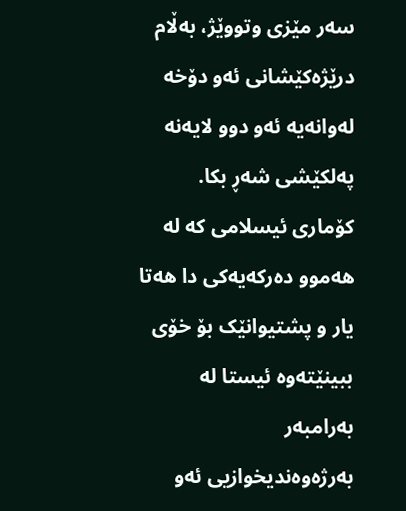سەر مێزی وتووێژ، بەڵام درێژەکێشانی ئەو دۆخە لەوانەیە ئەو دوو لایەنە پەلکێشی شەڕ بکا. کۆماری ئیسلامی کە لە هەموو دەرکەیەکی دا هەتا یار و پشتیوانێک بۆ خۆی ببینێتەوە ئیستا لە بەرامبەر بەرژەوەندیخوازیی ئەو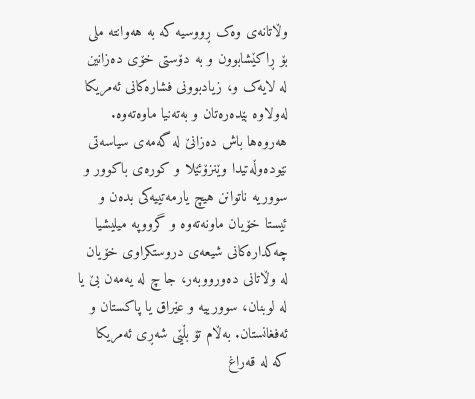وڵاتانەی وەک ڕووسیە کە بە هەوانتە ملی بۆ ڕاکێشابوون و بە دۆستی خۆی دەزانین لە لایەک و، زیادبوونی فشارەکانی ئەمریکا لەولاوە بێدەرەتان و بەتەنیا ماوەتەوە. هەروەها باش دەزانێ لە گەمەی سیاسەتی نێودەوڵەتیدا وێنزۆئێلا و کورەی باکوور و سووریە ناتوانن هیچ یارمەتییەکی بدەن و ئیستا خۆیان ماونەتەوە و گرووپە میلیشیا چەکدارەکانی شیعەی دروستکراوی خۆیان لە وڵاتانی دەورووبەر، جا چ لە یەمەن بێ یا لە لوبنان، سوورییە و عێراق یا پاکستان و ئەفغانستان. بەڵام تۆ بڵێی شەڕی ئەمریکا کە لە قەراغ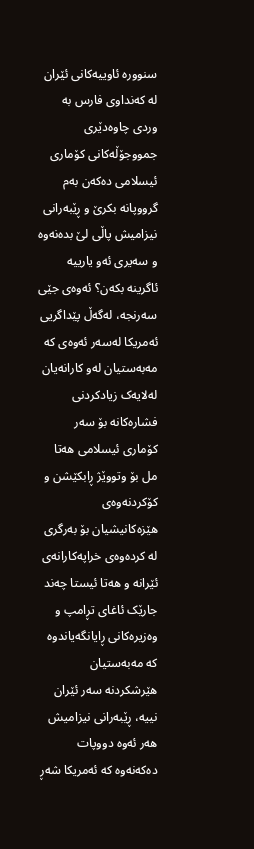سنوورە ئاوییەکانی ئێران لە کەنداوی فارس بە وردی چاوەدێری جمووجۆڵەکانی کۆماری ئیسلامی دەکەن بەم گرووپانە بکرێ و ڕێبەرانی نیزامیش پاڵی لێ بدەنەوە و سەیری ئەو یارییە ئاگرینە بکەن؟ ئەوەی جێی سەرنجە، لەگەڵ پێداگریی ئەمریکا لەسەر ئەوەی کە مەبەستیان لەو کارانەیان لەلایەک زیادکردنی فشارەکانە بۆ سەر کۆماری ئیسلامی هەتا مل بۆ وتووێژ ڕابکێشن و کۆکردنەوەی هێزەکانیشیان بۆ بەرگری لە کردەوەی خراپەکارانەی ئێرانە و هەتا ئیستا چەند جارێک ئاغای تڕامپ و وەزیرەکانی ڕایانگەیاندوە کە مەبەستیان هێرشکردنە سەر ئێران نییە، ڕێبەرانی نیزامیش هەر ئەوە دووپات دەکەنەوە کە ئەمریکا شەڕ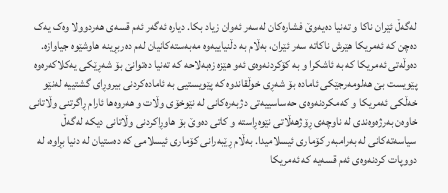لەگەڵ ئێران ناکا و تەنیا دەیەوێ فشارەکان لەسەر ئەوان زیاد بکا. دیارە ئەگەر ئەم قسەی هەردوولا وەک یەک دەچن کە ئەمریکا هێرش ناکاتە سەر ئێران، بەڵام بە دڵنیاییەوە مەبەستەکانیان لەم دەربڕینە هاوشێوە جیاوازە. دەوڵەتی ئەمریکا کە بە ئاشکرا و بە کۆکردنەوەی ئەو هێزە زەبەلاحە کە تەنیا دەتوانێ بۆ شەڕێکی یەکلاکەرەوە پێویست بێ هەلومەرجێکی ئامادە بۆ شەڕی خوڵقاندوە کە پێویستیی بە ئامادەکردنی بیروڕای گشتییە لەنێو خەڵکی ئەمریکا و کەمکردنەوەی حەساسییەتی دژبەرەکانی لە نێوخۆی وڵات و هەروەها ئارام ڕاگرتنی وڵاتانی خاوەن بەرژەوەندی لە ناوچەی ڕۆژهەڵاتی نێوەڕاستە و کاتی دەوێ بۆ هاوڕاکردنی وڵاتانی دیکە لەگەڵ سیاسەتەکانی لە بەرامبەر کۆماری ئیسلامیدا. بەڵام ڕێبەرانی کۆماری ئیسلامی کە دەستیان لە دنیا بڕاوە، لە دووپات کردنەوەی ئەم قسەیە کە ئەمریکا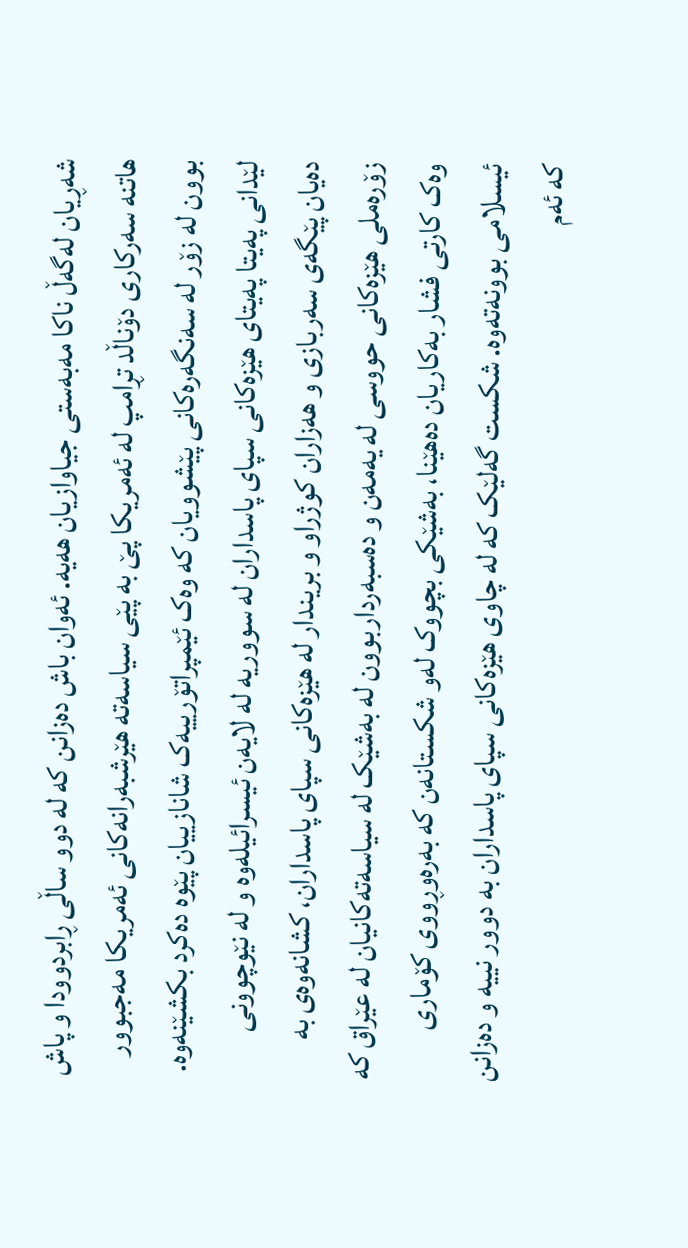شەڕیان لەگەڵ ناکا مەبەستی جیاوازیان هەیە. ئەوان باش دەزانن کە لە دوو ساڵی ڕابردوودا و پاش هاتنە سەرکاری دۆناڵد تڕامپ لە ئەمریکا پێ بە پێی سیاسەتە هێرشبەرانەکانی ئەمریکا مەجبوور بوون لە زۆر لە سەنگەرەکانی پێشوویان کە وەک ئێمپراتۆرییەک شانازییان پێوە دەکرد بکشێنەوە. لێدانی پەیتا پەیتای هێزەکانی سپای پاسداران لە سووریە لە لایەن ئیسرائیلەوە و لە نێوچوونی دەیان پێگەی سەربازی و هەزاران کوژراو و بریندار لە هێزەکانی سپای پاسداران، کشانەوەی بە زۆرەملی هێزەکانی حووسی لە یەمەن و دەسبەرداربوون لە بەشێک لە سیاسەتەکانیان لە عێراق کە وەک کارتی فشار بەکاریان دەهێنا، بەشێکی بچووک لەو شکستانەن کە بەرەوڕووی کۆماری ئیسلامی بوونەتەوە. شکست گەلێک کە لە چاوی هێزەکانی سپای پاسداران بە دوور نییە و دەزانن کە ئەم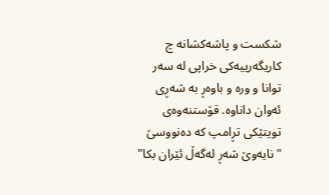شکست و پاشەکشانە چ کاریگەرییەکی خراپی لە سەر توانا و ورە و باوەڕ بە شەڕی ئەوان داناوە. قۆستنەوەی تویتێکی تڕامپ کە دەنووسێ "نایەوێ شەڕ لەگەڵ ئێران بکا"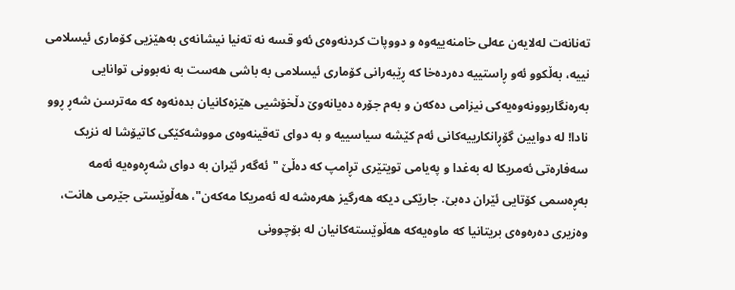تەنانەت لەلایەن عەلی خامنەییەوە و دووپات کردنەوەی ئەو قسە نە تەنیا نیشانەی بەهێزیی کۆماری ئیسلامی نییە، بەڵکوو ئەو ڕاستییە دەردەخا کە ڕێبەرانی کۆماری ئیسلامی بە باشی هەست بە نەبوونی توانایی بەرەنگاربوونەوەیەکی نیزامی دەکەن و بەم جۆرە دەیانەوێ دڵخۆشیی هێزەکانیان بدەنەوە کە مەترسن شەڕ ڕوو نادا! لە دوایین گۆڕانکارییەکانی ئەم کێشە سیاسییە و بە دوای تەقینەوەی مووشەکێکی کاتیۆشا لە نزیک سەفارەتی ئەمریکا لە بەغدا و پەیامی تویتێری تڕامپ کە دەڵێ "ئەگەر ئێران بە دوای شەڕەوەیە ئەمە بەڕەسمی کۆتایی ئێران دەبێ. جارێکی دیکە هەرگیز هەرەشە لە ئەمریکا مەکەن"، هەڵوێستی جێرمی هانت، وەزیری دەرەوەی بریتانیا کە ماوەیەکە هەڵوێستەکانیان لە بۆچوونی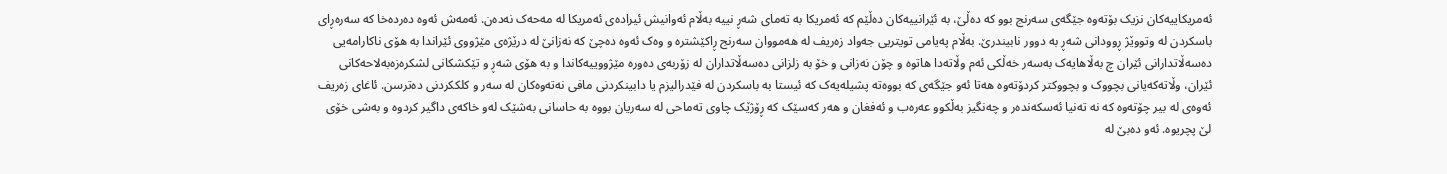ئەمریکاییەکان نزیک بۆتەوە جێگەی سەرنج بوو کە دەڵێ، بە ئێرانییەکان دەڵێم کە ئەمریکا بە تەمای شەڕ نییە بەڵام ئەوانیش ئیرادەی ئەمریکا لە مەحەک نەدەن. ئەمەش ئەوە دەردەخا کە سەرەڕای باسکردن لە وتووێژ ڕوودانی شەڕ بە دوور نابیندرێ. بەڵام پەیامی تویتریی جەواد زەریف لە هەمووان سەرنج ڕاکێشترە و وەک ئەوە دەچێ کە نەزانێ لە درێژەی مێژووی ئێراندا بە هۆی ناکارامەیی دەسەڵاتدارانی ئێران چ بەڵاهایەک بەسەر خەڵکی ئەم وڵاتەدا هاتوە و چۆن نەزانی و خۆ بە زلزانی دەسەڵاتداران لە زۆربەی دەورە مێژووییەکاندا و بە هۆی شەڕ و تێکشکانی لشکرەزەبەلاحەکانی ئێران، وڵاتەکەیانی بچووک و بچووکتر کردۆتەوە هەتا ئەو جێگەی کە بووەتە پشیلەیەک کە ئیستا بە باسکردن لە فێدرالیزم یا دابینکردنی مافی نەتەوەکان لە سەر و کلککردنی دەترسن. ئاغای زەریف ئەوەی لە بیر چۆتەوە کە نە تەنیا ئەسکەندەر و چەنگیز بەڵکوو عەرەب و ئەفغان و هەر کەسێک کە ڕۆژێک چاوی تەماحی لە سەریان بووە بە حاسانی بەشێک لەو خاکەی داگیر کردوە و بەشی خۆی لێ پچریوە. ئەو دەبێ لە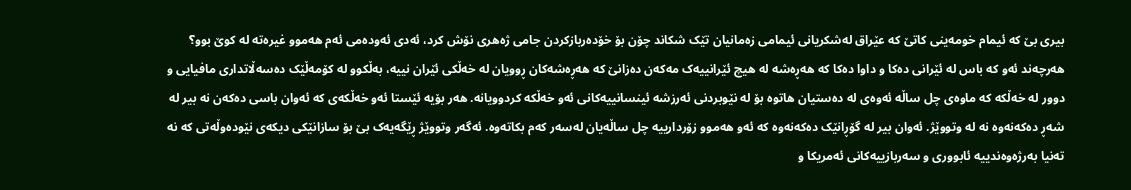بیری بێ کە ئیمام خومەینی کاتێ کە عێراق لەشکریانی ئیمامی زەمانیان تێک شکاند چۆن بۆ خۆدەربازکردن جامی ژەهری نۆش کرد، ئەدی ئەودەمی ئەم هەموو غیرەتە لە کوێ بوو؟ هەرچەند ئەو کە باس لە ئێرانی دەکا و داوا دەکا کە هەڕەشە لە هیچ ئێرانییەک مەکەن دەزانێ کە هەڕەشەکان ڕوویان لە خەڵکی ئێران نییە، بەڵکوو لە کۆمەڵێک دەسەڵاتداری مافیایی و دوور لە خەڵکە کە ماوەی چل ساڵە ئەوەی لە دەستیان هاتوە بۆ لە نێوبردنی ئەرزشە ئینسانییەکانی ئەو خەڵکە کردوویانە. هەر بۆیە ئێستا ئەو خەڵکەی کە ئەوان باسی دەکەن نە بیر لە شەڕ دەکەنەوە نە لە وتووێژ. ئەوان بیر لە گۆڕانێک دەکەنەوە کە ئەو هەموو زۆردارییە چل ساڵەیان لەسەر کەم بکاتەوە. ئەگەر وتووێژ ڕێگەیەک بێ بۆ سازانێکی دیکەی نێودەوڵەتی کە نە تەنیا بەرژەوەندییە ئابووری و سەربازییەکانی ئەمریکا و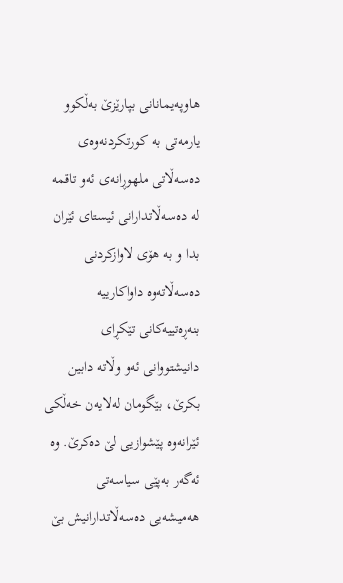هاوپەیمانانی بپارێزێ بەڵکوو یارمەتی بە کورتکردنەوەی دەسەڵاتی ملهوڕانەی ئەو تاقمە لە دەسەڵاتدارانی ئیستای ئێران بدا و بە هۆی لاوازکردنی دەسەڵاتەوە داواکارییە بنەڕەتییەکانی تێکڕای دانیشتووانی ئەو وڵاتە دابین بکرێ، بێگومان لەلایەن خەڵکی ئێرانەوە پێشوازیی لێ دەکرێ. وە ئەگەر بەپێی سیاسەتی هەمیشەیی دەسەڵاتدارانیش بێ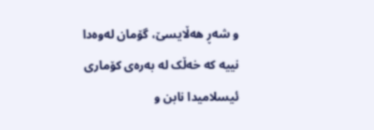و شەڕ هەڵایسێ، گۆمان لەوەدا نییە کە خەڵک لە بەرەی کۆماری ئیسلامیدا نابن و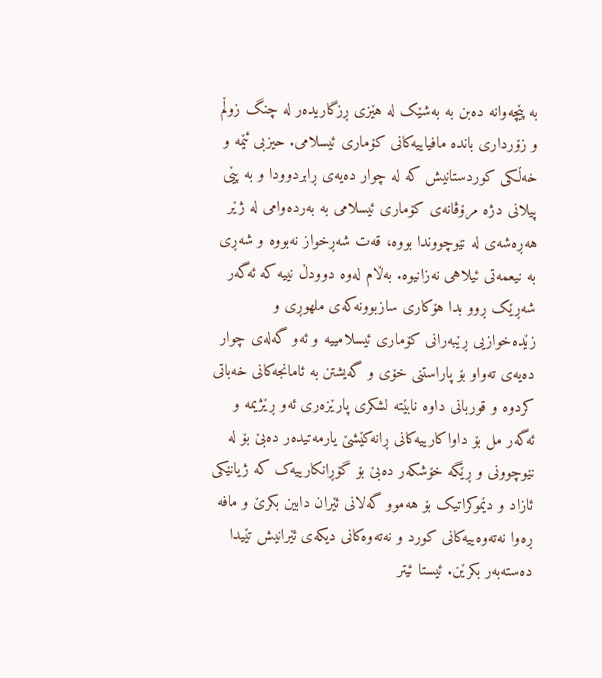بە پێچەوانە دەبن بە بەشێک لە هێزی ڕزگاریدەر لە چنگ زوڵم و زۆرداری باندە مافیاییەکانی کۆماری ئیسلامی. حیزبی ئێمە و خەڵکی کوردستانیش کە لە چوار دەیەی ڕابردوودا و بە پێی پیلانی دژە مرۆڤانەی کۆماری ئیسلامی بە بەردەوامی لە ژێر هەڕەشەی لە نێوچووندا بووە، قەت شەڕخواز نەبووە و شەڕی بە نیعمەتی ئیلاهی نەزانیوە. بەڵام لەوە دوودڵ نییە کە ئەگەر شەڕێک ڕوو بدا هۆکاری سازبوونەکەی ملهوڕی و زێدەخوازیی ڕێبەرانی کۆماری ئیسلامییە و ئەو گەلەی چوار دەیەی تەواو بۆ پاراستنی خۆی و گەیشتن بە ئامانجەکانی خەباتی کردوە و قوربانی داوە نابێتە لشکری پارێزەری ئەو ڕێژیمە و ئەگەر مل بۆ داواکارییەکانی ڕانەکێشێ یارمەتیدەر دەبێ بۆ لە نێوچوونی و ڕێگە خۆشکەر دەبێ بۆ گۆڕانکارییەک کە ژیانێکی ئازاد و دێموکراتیک بۆ هەموو گەلانی ئێران دابین بکرێ و مافە ڕەوا نەتەوەییەکانی کورد و نەتەوەکانی دیکەی ئێرانیش تێیدا دەستەبەر بکرێن. ئیستا ئیتر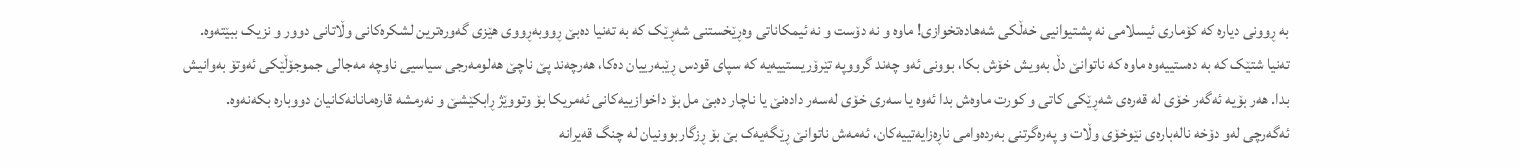بە ڕوونی دیارە کە کۆماری ئیسلامی نە پشتیوانیی خەڵکی شەهادەتخوازی! ماوە و نە دۆست و نە ئیمکاناتی وەڕێخستنی شەڕێک کە بە تەنیا دەبێ ڕووبەڕووی هێزی گەورەترین لشکرەکانی وڵاتانی دوور و نزیک ببێتەوە. تەنیا شتێک کە بە دەستییەوە ماوە کە ناتوانێ دڵ بەویش خۆش بکا، بوونی ئەو چەند گرووپە تێرۆریستییەیە کە سپای قودس ڕێبەرییان دەکا، هەرچەند پێ ناچێ هەلومەرجی سیاسیی ناوچە مەجالی جموجۆڵێکی ئەوتۆ بەوانیش بدا. هەر بۆیە ئەگەر خۆی لە قەرەی شەڕێکی کاتی و کورت ماوەش بدا ئەوە یا سەری خۆی لەسەر دادەنێ یا ناچار دەبێ مل بۆ داخوازییەکانی ئەمریکا بۆ وتووێژ ڕابکێشێ و نەرمشە قارەمانانەکانیان دووبارە بکەنەوە. ئەگەرچی لەو دۆخە نالەبارەی نێوخۆی وڵات و پەرەگرتنی بەردەوامی ناڕەزایەتییەکان، ئەمەش ناتوانێ ڕێگەیەک بێ بۆ ڕزگاربوونیان لە چنگ قەیرانە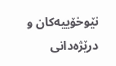نێوخۆییەکان و درێژەدانی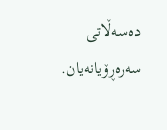دەسەڵاتی سەرەڕۆیانەیان.